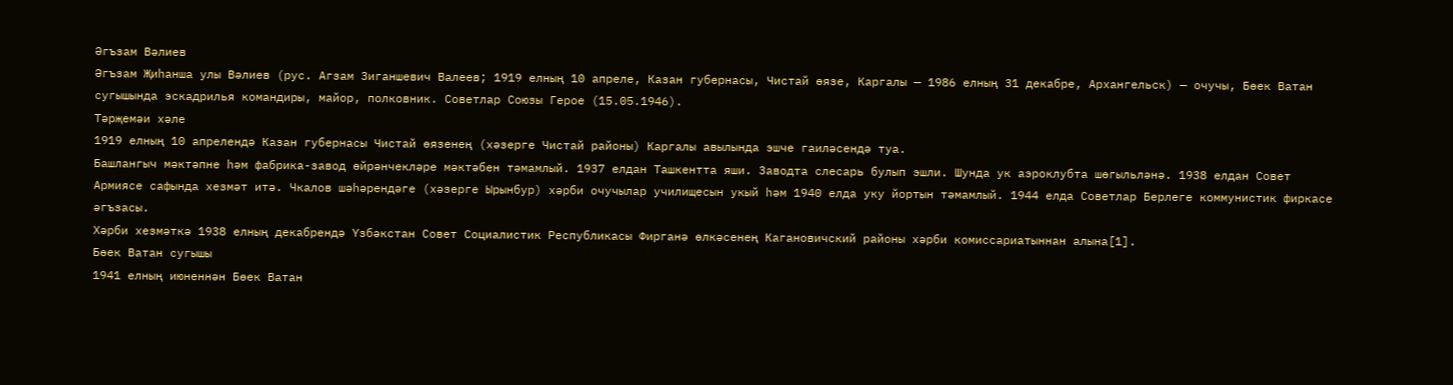Әгъзам Вәлиев
Әгъзам Җиһанша улы Вәлиев (рус. Агзам Зиганшевич Валеев; 1919 елның 10 апреле, Казан губернасы, Чистай өязе, Каргалы — 1986 елның 31 декабре, Архангельск) — очучы, Бөек Ватан сугышында эскадрилья командиры, майор, полковник. Советлар Союзы Герое (15.05.1946).
Тәрҗемәи хәле
1919 елның 10 апрелендә Казан губернасы Чистай өязенең (хәзерге Чистай районы) Каргалы авылында эшче гаиләсендә туа.
Башлангыч мәктәпне һәм фабрика-завод өйрәнчекләре мәктәбен тәмамлый. 1937 елдан Ташкентта яши. Заводта слесарь булып эшли. Шунда ук аэроклубта шөгыльләнә. 1938 елдан Совет Армиясе сафында хезмәт итә. Чкалов шәһәрендәге (хәзерге Ырынбур) хәрби очучылар училищесын укый һәм 1940 елда уку йортын тәмамлый. 1944 елда Советлар Берлеге коммунистик фиркасе әгъзасы.
Хәрби хезмәткә 1938 елның декабрендә Үзбәкстан Совет Социалистик Республикасы Фирганә өлкәсенең Кагановичский районы хәрби комиссариатыннан алына[1].
Бөек Ватан сугышы
1941 елның июненнән Бөек Ватан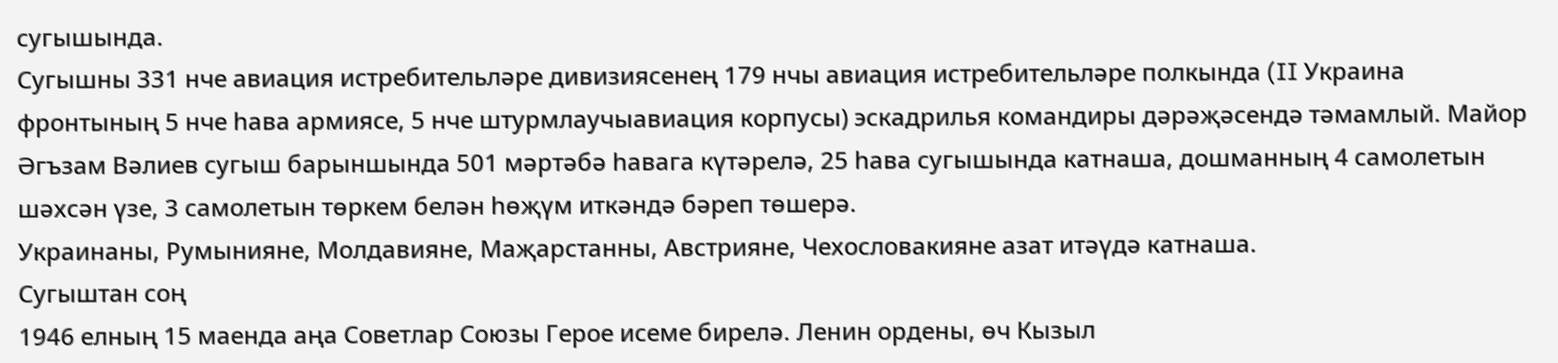сугышында.
Сугышны 331 нче авиация истребительләре дивизиясенең 179 нчы авиация истребительләре полкында (II Украина фронтының 5 нче һава армиясе, 5 нче штурмлаучыавиация корпусы) эскадрилья командиры дәрәҗәсендә тәмамлый. Майор Әгъзам Вәлиев сугыш барыншында 501 мәртәбә һавага күтәрелә, 25 һава сугышында катнаша, дошманның 4 самолетын шәхсән үзе, 3 самолетын төркем белән һөҗүм иткәндә бәреп төшерә.
Украинаны, Румынияне, Молдавияне, Маҗарстанны, Австрияне, Чехословакияне азат итәүдә катнаша.
Сугыштан соң
1946 елның 15 маенда аңа Советлар Союзы Герое исеме бирелә. Ленин ордены, өч Кызыл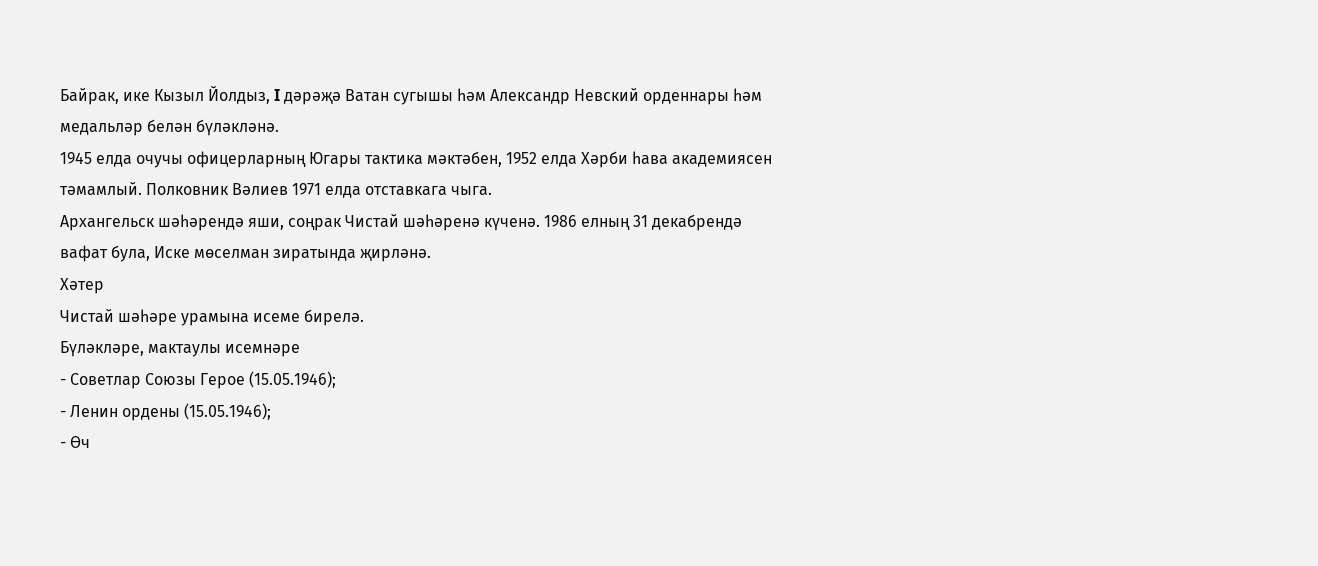Байрак, ике Кызыл Йолдыз, I дәрәҗә Ватан сугышы һәм Александр Невский орденнары һәм медальләр белән бүләкләнә.
1945 елда очучы офицерларның Югары тактика мәктәбен, 1952 елда Хәрби һава академиясен тәмамлый. Полковник Вәлиев 1971 елда отставкага чыга.
Архангельск шәһәрендә яши, соңрак Чистай шәһәренә күченә. 1986 елның 31 декабрендә вафат була, Иске мөселман зиратында җирләнә.
Хәтер
Чистай шәһәре урамына исеме бирелә.
Бүләкләре, мактаулы исемнәре
- Советлар Союзы Герое (15.05.1946);
- Ленин ордены (15.05.1946);
- Өч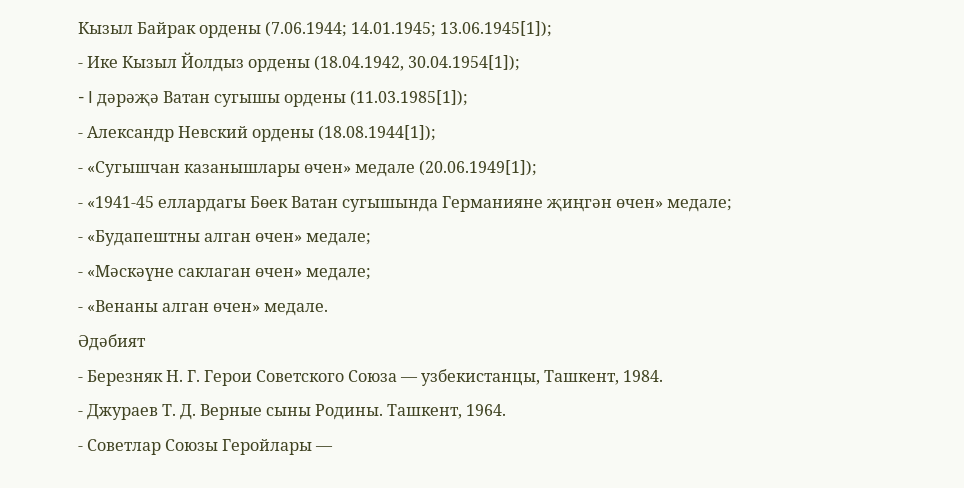Кызыл Байрак ордены (7.06.1944; 14.01.1945; 13.06.1945[1]);
- Ике Кызыл Йолдыз ордены (18.04.1942, 30.04.1954[1]);
- I дәрәҗә Ватан сугышы ордены (11.03.1985[1]);
- Александр Невский ордены (18.08.1944[1]);
- «Сугышчан казанышлары өчен» медале (20.06.1949[1]);
- «1941-45 еллардагы Бөек Ватан сугышында Германияне җиңгән өчен» медале;
- «Будапештны алган өчен» медале;
- «Мәскәүне саклаган өчен» медале;
- «Венаны алган өчен» медале.
Әдәбият
- Березняк Н. Г. Герои Советского Союза — узбекистанцы, Ташкент, 1984.
- Джураев Т. Д. Верные сыны Родины. Ташкент, 1964.
- Советлар Союзы Геройлары —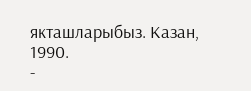якташларыбыз. Казан, 1990.
-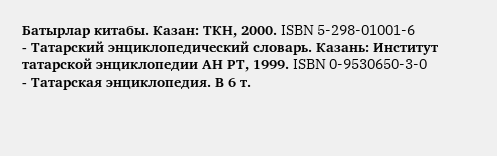Батырлар китабы. Казан: ТКН, 2000. ISBN 5-298-01001-6
- Татарский энциклопедический словарь. Казань: Институт татарской энциклопедии АН РТ, 1999. ISBN 0-9530650-3-0
- Татарская энциклопедия. В 6 т.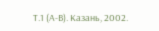Т.1 (А-В). Казань, 2002.